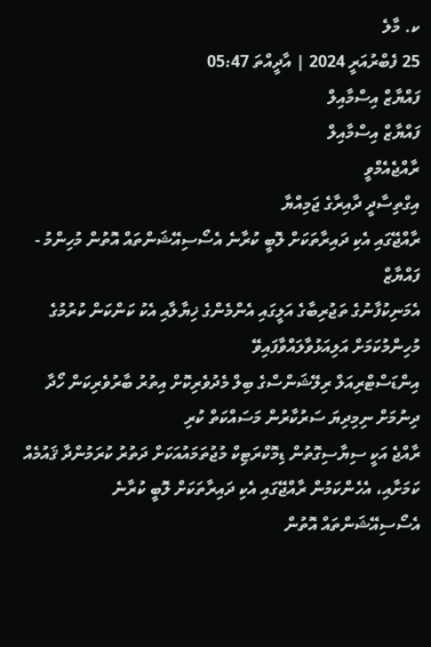ކ. މާލެ
25 ފެބްރުއަރީ 2024 | އާދީއްތަ 05:47
ފައްޔާޒް އިސްމާއިލް
ފައްޔާޒް އިސްމާއިލް
ރާއްޖެއެމްވީ
އިގްތިސާދީ ދާއިރާގެ ޖަމިއްޔާ
ރާއްޖޭގައި އެކި ދައިރާތަކަށް ލޮބީ ކުރާނެ އެސޯސިއޭޝަންތައް އޮތުން މުހިންމު - ފައްޔާޒް
އެމަނިކުފާނުގެ ތަޖުރިބާގެ އަލީގައި އެންމެންގެ ޚިޔާލާއި އެކު ކަންކަން ކުރުމުގެ މުހިންމުކަމަށް އަލިއަޅުވާލައްވާފައިވޭ
އިންޑަސްޓްރިއަލް ރިލޭޝަންސްގެ ބިލް މެދުވެރިކޮށް އިތުރު ބާރުވެރިކަން ހޯދާ ދިނުމަށް ނިމިދިޔަ ސަރުކާރުން މަސައްކަތް ކުރި
ރާއްޖެ އަކީ ސިޔާސިގޮތުން ޑިމޮކްރަޓިކް މުޖުތަމައުއަކަށް ދަތުރު ކުރަމުންދާ ޤައުމެއް ކަމަށާއި، އެހެންކަމުން ރާއްޖޭގައި އެކި ދައިރާތަކަށް ލޮބީ ކުރާނެ އެސޯސިއޭޝަންތައް އޮތުން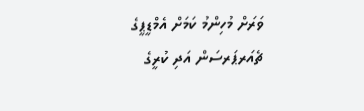ވަރަށް މުހިންމު ކަމަށް އެމްޑީޕީގެ ޗެއަރޕަރސަން އަދި ކުރީގެ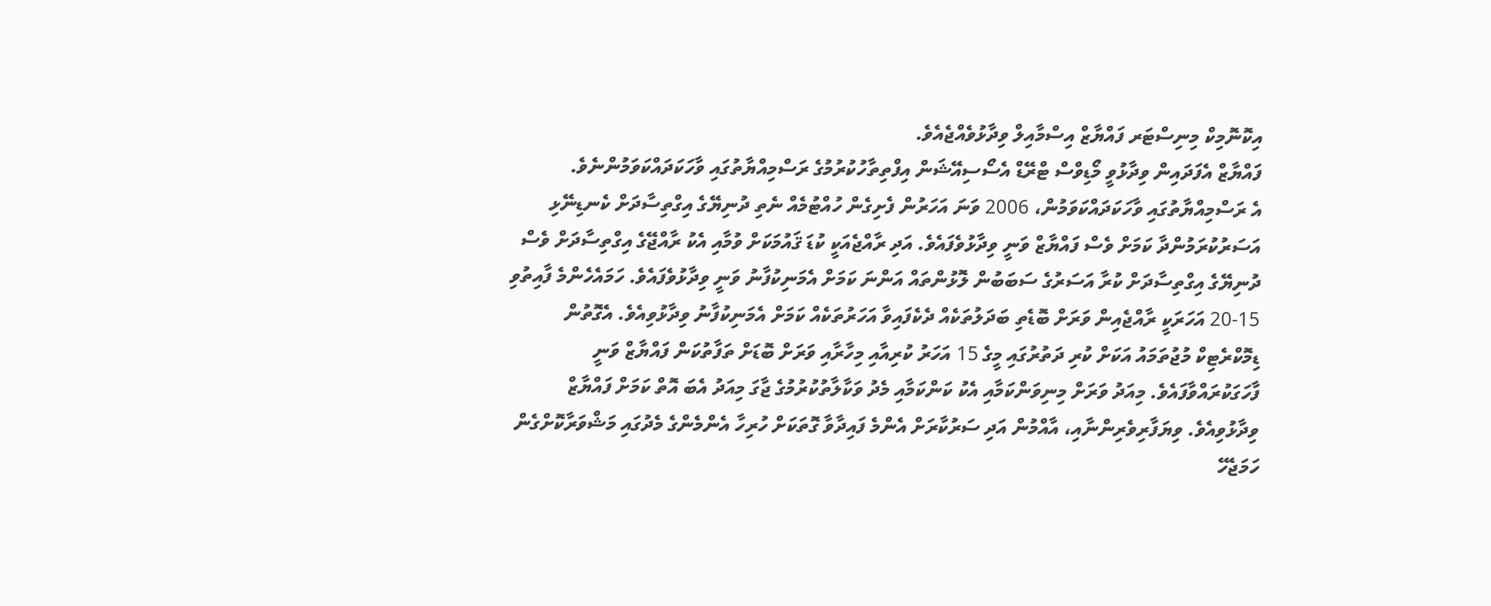އިކޮނޮމިކް މިނިސްޓަރ ފައްޔާޒް އިސްމާއިލް ވިދާޅުވެއްޖެއެވެ.
ފައްޔާޒް އެފަދައިން ވިދާޅުވީ މޯޑިވްސް ޓްރޭޑް އެސޯސިއޭޝަން އިފްތިތާހުކުރުމުގެ ރަސްމިއްޔާތުގައި ވާހަކަދައްކަވަމުންނެވެ.
އެ ރަސްމިއްޔާތުގައި ވާހަކަދައްކަވަމުން، 2006 ވަނަ އަހަރުން ފެށިގެން ހުއްޓުމެއް ނެތި ދުނިޔޭގެ އިގްތިސާދަށް ކެނޑިނޭޅި އަސަރުކުރަމުންދާ ކަމަށް ވެސް ފައްޔާޒް ވަނީ ވިދާޅުވެފައެވެ. އަދި ރާއްޖެއަކީ ކުޑަ ޤައުމަކަށް ވުމާއި އެކު ރާއްޖޭގެ އިގްތިސާދަށް ވެސް ދުނިޔޭގެ އިގްތިސާދަށް ކުރާ އަސަރުގެ ސަބަބުން ލޮޅުންތައް އަންނަ ކަމަށް އެމަނިކުފާނު ވަނީ ވިދާޅުވެފައެވެ. ހަމައެހެންމެ ފާއިތުވި 15-20 އަހަރަކީ ރާއްޖެއިން ވަރަށް ބޮޑެތި ބަދަލުތަކެއް ދެކެފައިވާ އަހަރުތަކެއް ކަމަށް އެމަނިކުފާނު ވިދާޅުވިއެވެ. އެގޮތުން ޑިމޮކްރެޓިކް މުޖުތަމައު އަކަށް ކުރި ދަތުރުގައި މީގެ 15 އަހަރު ކުރިއާއި މިހާރާއި ވަރަށް ބޮޑަށް ތަފާތުކަން ފައްޔާޒް ވަނީ ފާހަގަކުރައްވާފައެވެ. މިއަދު ވަރަށް މިނިވަންކަމާއި އެކު ކަންކަމާއި މެދު ވަކާލާތުކުރުމުގެ ޖާގަ މިއަދު އެބަ އޮތް ކަމަށް ފައްޔާޒް ވިދާޅުވިއެވެ. ވިޔަފާރިވެރިންނާއި، އާއްމުން އަދި ސަރުކާރަށް އެންމެ ފައިދާވާ ގޮތަކަށް ހުރިހާ އެންމެންގެ މެދުގައި މަޝްވަރާކޮށްގެން ހަމަޖެހޭ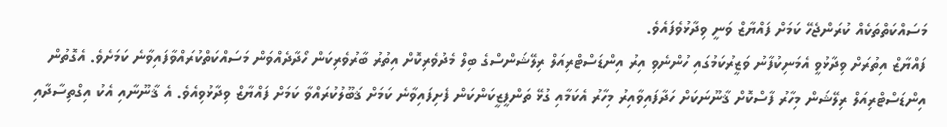މަސައްކަތްތަކެއް ކުރަންޖެހޭ ކަމަށް ފައްޔާޒް ވަނީ ވިދާޅުވެފައެވެ.
ފައްޔާޒް އިތުރަށް ވިދާޅުވީ އެމަނިކުފާނު ވަޒީރުކަމުގައި ހުންނެވި އިރު އިންޑަސްޓްރިއަލް ރިލޭޝަންސްގެ ބިލް މެދުވެރިކޮށް އިތުރު ބާރުވެރިކަން ހޯދާދެއްވަން މަސައްކަތްކުރައްވާފައިވާނެ ކަމަށެވެ. އެގޮތުން އިންޑަސްޓްރިއަލް ރިލޭޝަން މިހާރު ފާސްކޮށް ޤާނޫނަކަށް ހަދާފައިވާއިރު މިހާރު އެކަމާއި ގުޅޭ ތަންފީޒީކަންކަން ފެށިފައިވާނެ ކަމަށް ޤަބޫލުކުރައްވާ ކަމަށް ފައްޔާޒް ވިދާޅުވިއެވެ. އެ ޤާނޫނާއި އެކު އިގްތިސާދާއި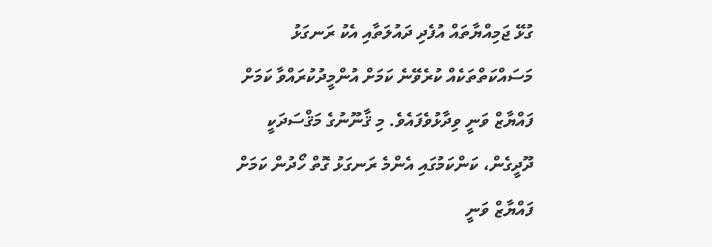ގުޅޭ ޖަމިއްޔާތައް އުފެދި ދައުލަތާއި އެކު ރަނގަޅު މަސައްކަތްތަކެއް ކުރެވޭނެ ކަމަށް އުންމީދުކުރައްވާ ކަމަށް ފައްޔާޒް ވަނީ ވިދާޅުވެފައެވެ. މި ޤާނޫނުގެ މަޤްސަދަކީ ދޫދީގެން، ކަންކަމުގައި އެންމެ ރަނގަޅު ގޮތް ހޯދުން ކަމަށް ފައްޔާޒް ވަނީ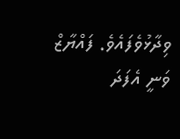ވިދާޅުވެފައެވެ. ފައްޔާޒް ވަނީ އެފަދަ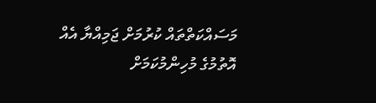މަސައްކަތްތައް ކުރުމަށް ޖަމިއްޔާ އެއް އޮތުމުގެ މުހިންމުކަމަށް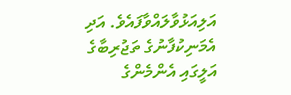އަލިއަޅުވާލައްވާފައެވެ. އަދި އެމަނިކުފާނުގެ ތަޖުރިބާގެ އަލީގައި އެންމެންގެ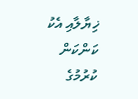ޚިޔާލާއި އެކު ކަންކަން ކުރުމުގެ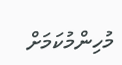މުހިންމުކަމަށް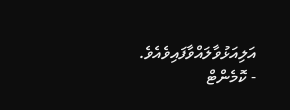އަލިއަޅުވާލައްވާފައިވެއެވެ.
- ކޮމެންޓް